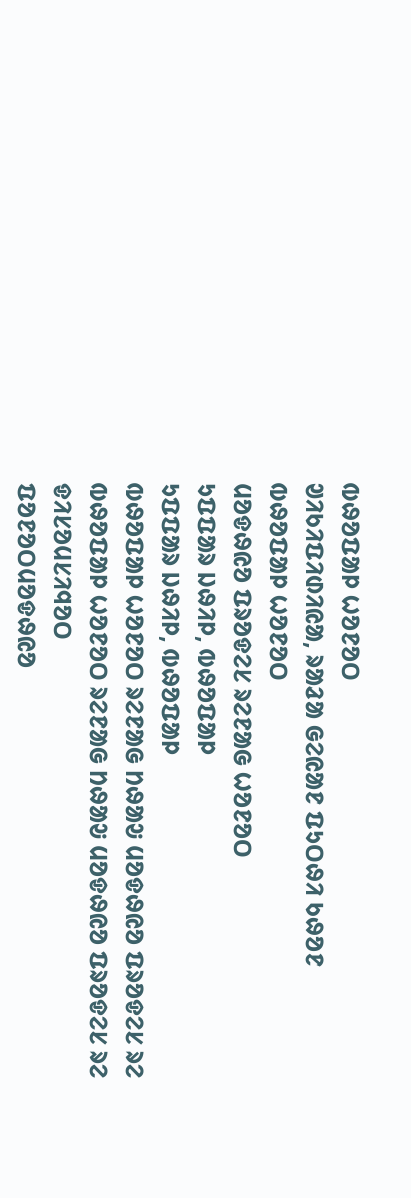ᱵᱷᱚᱯᱟᱞ ᱦᱚᱱᱚᱛ
ᱣᱤᱠᱤᱯᱤᱰᱤᱭᱟ, ᱨᱟᱲᱟ ᱜᱮᱭᱟᱱ ᱯᱩᱛᱷᱤ ᱠᱷᱚᱱ
ᱵᱷᱚᱯᱟᱞ ᱦᱚᱱᱚᱛ
ᱢᱚᱫᱷᱭᱚ ᱯᱨᱚᱫᱮᱥ ᱨᱮᱱᱟᱜ ᱦᱚᱱᱚᱛ
ᱩᱯᱯᱟᱨ ᱡᱷᱤᱞ, ᱵᱷᱚᱯᱟᱞ
ᱩᱯᱯᱟᱨ ᱡᱷᱤᱞ, ᱵᱷᱚᱯᱟᱞ
ᱵᱷᱚᱯᱟᱞ ᱦᱚᱱᱚᱛ ᱨᱮᱱᱟᱜ ᱴᱷᱟᱶ ᱢᱚᱫᱷᱭᱚ ᱯᱨᱚᱫᱮᱥ ᱨᱮ
ᱵᱷᱚᱯᱟᱞ ᱦᱚᱱᱚᱛ ᱨᱮᱱᱟᱜ ᱴᱷᱟᱶ ᱢᱚᱫᱷᱭᱚ ᱯᱨᱚᱫᱮᱥ ᱨᱮ
ᱫᱤᱥᱚᱢᱥᱤᱧᱚᱛ
ᱯᱚᱱᱚᱛᱢᱚᱫᱷᱭᱚ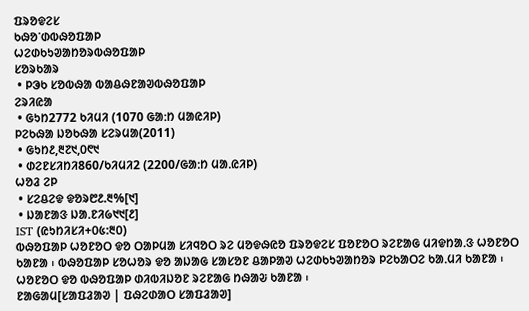ᱯᱨᱚᱫᱮᱥ
ᱠᱷᱚᱸᱰᱵᱷᱚᱯᱟᱞ
ᱦᱮᱰᱠᱩᱣᱟᱴᱚᱨᱵᱷᱚᱯᱟᱞ
ᱥᱚᱨᱠᱟᱨ
 • ᱞᱳᱠ ᱥᱚᱵᱷᱟ ᱵᱟᱪᱷᱱᱟᱣᱵᱷᱚᱯᱟᱞ
ᱮᱨᱤᱭᱟ
 • ᱜᱩᱴ2772 ᱠᱤᱢᱤ (1070 ᱜᱟᱺᱴ ᱢᱟᱭᱤᱞ)
ᱞᱮᱠᱷᱟ ᱡᱚᱠᱷᱟ ᱥᱮᱨᱢᱟ(2011)
 • ᱜᱩᱴ᱒,᱓᱗᱑,᱐᱖᱑
 • ᱰᱮᱱᱥᱤᱴᱤ860/ᱠᱤᱢᱤ2 (2200/ᱜᱟᱺᱴ ᱢᱟᱹᱭᱤᱞ)
ᱦᱚᱲ ᱮᱞ
 • ᱥᱮᱪᱮᱫ ᱫᱚᱨ᱘᱒.᱓%[᱑]
 • ᱡᱟᱱᱟᱝ ᱡᱟᱹᱱᱤ᱙᱑᱑[᱒]
IST (ᱭᱩᱴᱤᱥᱤ+᱐᱕:᱓᱐)
ᱵᱷᱚᱯᱟᱞ ᱦᱚᱱᱚᱛ ᱫᱚ ᱛᱟᱞᱢᱟ ᱥᱤᱧᱚᱛ ᱨᱮ ᱢᱚᱫᱷᱭᱚ ᱯᱨᱚᱫᱮᱥ ᱯᱚᱱᱚᱛ ᱨᱮᱱᱟᱜ ᱢᱤᱫᱴᱟᱹᱝ ᱦᱚᱱᱚᱛ ᱠᱟᱱᱟ ᱾ ᱵᱷᱚᱯᱟᱞ ᱥᱚᱦᱚᱨ ᱫᱚ ᱟᱡᱟᱜ ᱥᱟᱥᱚᱱ ᱪᱟᱞᱟᱣ ᱦᱮᱰᱠᱩᱣᱟᱴᱚᱨ ᱞᱮᱠᱟᱛᱮ ᱠᱟᱹᱢᱤ ᱠᱟᱱᱟ ᱾ ᱦᱚᱱᱚᱛ ᱫᱚ ᱵᱷᱚᱯᱟᱞ ᱰᱤᱵᱤᱡᱚᱱ ᱨᱮᱱᱟᱜ ᱴᱷᱟᱶ ᱠᱟᱱᱟ ᱾
ᱱᱟᱜᱟᱢ[ᱥᱟᱯᱲᱟᱣ | ᱯᱷᱮᱰᱟᱛ ᱥᱟᱯᱲᱟᱣ]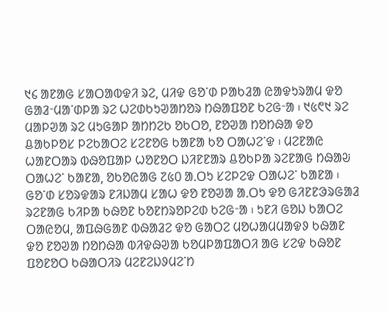᱑᱔ ᱟᱱᱟᱜ ᱥᱟᱛᱟᱵᱫᱤ ᱨᱮ, ᱢᱤᱫ ᱜᱚᱸᱰ ᱞᱟᱠᱲᱟ ᱭᱟᱫᱩᱨᱟᱢ ᱫᱚ ᱜᱟᱲᱼᱢᱟᱸᱰᱞᱟ ᱨᱮ ᱦᱮᱰᱠᱩᱣᱟᱴᱚᱨ ᱴᱷᱟᱯᱚᱱ ᱠᱮᱜᱼᱟ ᱾ ᱑᱕᱖᱑ ᱨᱮ ᱢᱟᱞᱣᱟ ᱨᱮ ᱢᱩᱜᱟᱞ ᱟᱴᱴᱮᱠ ᱚᱠᱛᱚ, ᱱᱚᱣᱟ ᱴᱚᱴᱷᱟ ᱫᱚ ᱪᱟᱠᱞᱚᱥ ᱞᱮᱠᱟᱛᱮ ᱥᱮᱱᱚᱜ ᱠᱟᱱᱟ ᱠᱚ ᱛᱟᱦᱮᱸᱫ ᱾ ᱢᱮᱱᱟᱭ ᱦᱟᱱᱛᱟᱨ ᱵᱷᱚᱯᱟᱞ ᱦᱚᱱᱚᱛ ᱡᱤᱱᱱᱟᱨ ᱪᱚᱠᱞᱟ ᱨᱮᱱᱟᱜ ᱴᱷᱟᱶ ᱛᱟᱦᱮᱸ ᱠᱟᱱᱟ, ᱚᱠᱚᱭᱟᱜ ᱗᱕᱐ ᱟᱹᱛᱩ ᱥᱮᱞᱮᱫ ᱛᱟᱦᱮᱸ ᱠᱟᱱᱟ ᱾ ᱜᱚᱸᱰ ᱥᱚᱨᱫᱟᱨ ᱱᱤᱡᱟᱢ ᱥᱟᱦ ᱫᱚ ᱱᱚᱣᱟ ᱟᱹᱛᱩ ᱫᱚ ᱜᱤᱱᱱᱳᱨᱜᱟᱲ ᱨᱮᱱᱟᱜ ᱠᱤᱞᱟ ᱠᱷᱚᱱ ᱠᱚᱱᱴᱨᱚᱞᱮᱰ ᱠᱮᱜᱼᱟ ᱾ ᱩᱱᱤ ᱜᱚᱡ ᱠᱟᱛᱮ ᱛᱟᱭᱚᱢ, ᱟᱯᱷᱜᱟᱱ ᱵᱷᱟᱲᱮ ᱫᱚ ᱜᱟᱛᱮ ᱢᱚᱦᱟᱢᱢᱟᱫᱽ ᱠᱷᱟᱱ ᱫᱚ ᱱᱚᱣᱟ ᱴᱚᱴᱷᱟ ᱵᱤᱫᱷᱣᱟ ᱠᱚᱢᱞᱟᱯᱟᱛᱤ ᱟᱜ ᱥᱮᱫ ᱠᱷᱚᱱ ᱯᱚᱱᱚᱛ ᱠᱷᱟᱛᱤᱨ ᱢᱮᱱᱮᱡᱽᱢᱮᱸᱴ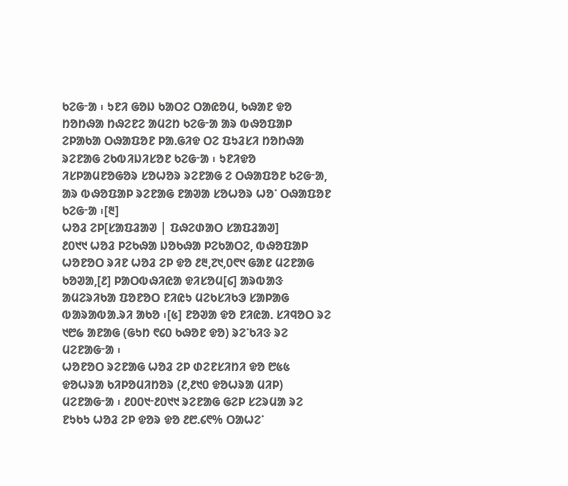ᱠᱮᱜᱼᱟ ᱾ ᱩᱱᱤ ᱜᱚᱡ ᱠᱟᱛᱮ ᱛᱟᱭᱚᱢ, ᱠᱷᱟᱱ ᱫᱚ ᱴᱚᱴᱷᱟ ᱴᱷᱮᱱᱮ ᱟᱢᱮᱴ ᱠᱮᱜᱼᱟ ᱟᱨ ᱵᱷᱚᱯᱟᱞ ᱮᱞᱟᱠᱟ ᱛᱷᱟᱯᱚᱱ ᱞᱟᱹᱜᱤᱫ ᱛᱮ ᱯᱩᱲᱥᱤ ᱴᱚᱴᱷᱟ ᱨᱮᱱᱟᱜ ᱮᱠᱵᱤᱡᱤᱥᱚᱱ ᱠᱮᱜᱼᱟ ᱾ ᱩᱱᱤᱫᱚ ᱤᱥᱞᱟᱢᱱᱚᱜᱚᱨ ᱥᱚᱦᱚᱨ ᱨᱮᱱᱟᱜ ᱮ ᱛᱷᱟᱯᱚᱱ ᱠᱮᱜᱼᱟ, ᱟᱨ ᱵᱷᱚᱯᱟᱞ ᱨᱮᱱᱟᱜ ᱱᱟᱣᱟ ᱥᱚᱦᱚᱨ ᱦᱚᱸ ᱛᱷᱟᱯᱚᱱ ᱠᱮᱜᱼᱟ ᱾[᱓]
ᱦᱚᱲ ᱮᱞ[ᱥᱟᱯᱲᱟᱣ | ᱯᱷᱮᱰᱟᱛ ᱥᱟᱯᱲᱟᱣ]
᱒᱐᱑᱑ ᱦᱚᱲ ᱞᱮᱠᱷᱟ ᱡᱚᱠᱷᱟ ᱞᱮᱠᱟᱛᱮ, ᱵᱷᱚᱯᱟᱞ ᱦᱚᱱᱚᱛ ᱨᱤᱱ ᱦᱚᱲ ᱮᱞ ᱫᱚ ᱒᱓,᱗᱑,᱐᱖᱑ ᱜᱟᱱ ᱢᱮᱱᱟᱜ ᱠᱚᱣᱟ,[᱒] ᱞᱟᱛᱵᱷᱤᱭᱟ ᱫᱤᱥᱚᱢ[᱔] ᱟᱨᱵᱟᱝ ᱟᱢᱮᱨᱤᱠᱟ ᱯᱚᱱᱚᱛ ᱱᱤᱭᱩ ᱢᱮᱠᱥᱤᱠᱳ ᱥᱟᱞᱟᱜ ᱵᱟᱨᱟᱵᱟᱹᱨᱤ ᱟᱠᱚ ᱾[᱕] ᱱᱚᱣᱟ ᱫᱚ ᱱᱤᱭᱟᱹ ᱥᱤᱧᱚᱛ ᱨᱮ ᱑᱘᱙ ᱟᱱᱟᱜ (ᱜᱩᱴ ᱖᱔᱐ ᱠᱷᱚᱱ ᱫᱚ) ᱨᱮᱸᱠᱤᱝ ᱨᱮ ᱢᱮᱱᱟᱜᱼᱟ ᱾
ᱦᱚᱱᱚᱛ ᱨᱮᱱᱟᱜ ᱦᱚᱲ ᱮᱞ ᱰᱮᱱᱥᱤᱴᱤ ᱫᱚ ᱘᱕᱕ ᱫᱚᱦᱨᱟ ᱠᱤᱞᱚᱢᱤᱴᱚᱨ (᱒,᱒᱑᱐ ᱫᱚᱦᱨᱟ ᱢᱤᱞ) ᱢᱮᱱᱟᱜᱼᱟ ᱾ ᱒᱐᱐᱑ᱼ᱒᱐᱑᱑ ᱨᱮᱱᱟᱜ ᱜᱮᱞ ᱥᱮᱨᱢᱟ ᱨᱮ ᱱᱩᱠᱩ ᱦᱚᱲ ᱮᱞ ᱫᱚᱨ ᱫᱚ ᱒᱘.᱔᱖% ᱛᱟᱦᱮᱸ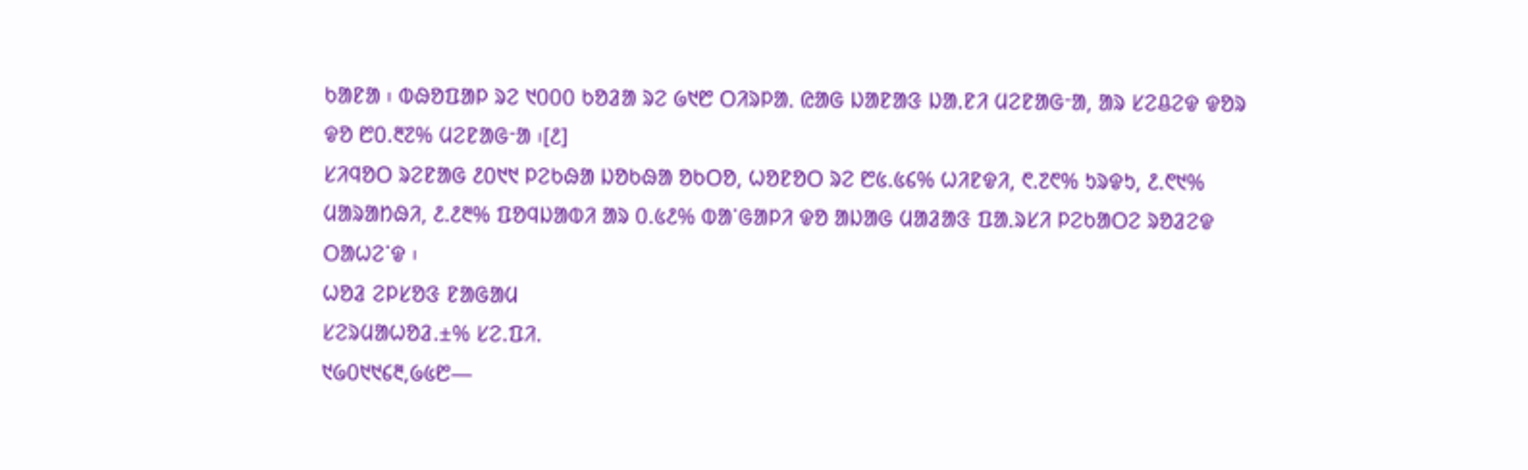ᱠᱟᱱᱟ ᱾ ᱵᱷᱚᱯᱟᱞ ᱨᱮ ᱑᱐᱐᱐ ᱠᱚᱲᱟ ᱨᱮ ᱙᱑᱘ ᱛᱤᱨᱞᱟᱹ ᱭᱟᱜ ᱡᱟᱱᱟᱝ ᱡᱟᱹᱱᱤ ᱢᱮᱱᱟᱜᱼᱟ, ᱟᱨ ᱥᱮᱪᱮᱫ ᱫᱚᱨ ᱫᱚ ᱘᱐.᱓᱗% ᱢᱮᱱᱟᱜᱼᱟ ᱾[᱒]
ᱥᱤᱧᱚᱛ ᱨᱮᱱᱟᱜ ᱒᱐᱑᱑ ᱞᱮᱠᱷᱟ ᱡᱚᱠᱷᱟ ᱚᱠᱛᱚ, ᱦᱚᱱᱚᱛ ᱨᱮ ᱘᱕.᱕᱔% ᱦᱤᱱᱫᱤ, ᱖.᱗᱖% ᱩᱨᱫᱩ, ᱒.᱖᱑% ᱢᱟᱨᱟᱴᱷᱤ, ᱒.᱒᱓% ᱯᱚᱧᱡᱟᱵᱤ ᱟᱨ ᱐.᱕᱒% ᱵᱟᱸᱜᱟᱞᱤ ᱫᱚ ᱟᱡᱟᱜ ᱢᱟᱲᱟᱝ ᱯᱟᱹᱨᱥᱤ ᱞᱮᱠᱟᱛᱮ ᱨᱚᱲᱮᱫ ᱛᱟᱦᱮᱸᱫ ᱾
ᱦᱚᱲ ᱮᱞᱥᱚᱝ ᱱᱟᱜᱟᱢ
ᱥᱮᱨᱢᱟᱦᱚᱲ.±% ᱥᱮ.ᱯᱤ.
᱑᱙᱐᱑᱑᱔᱓,᱙᱕᱘—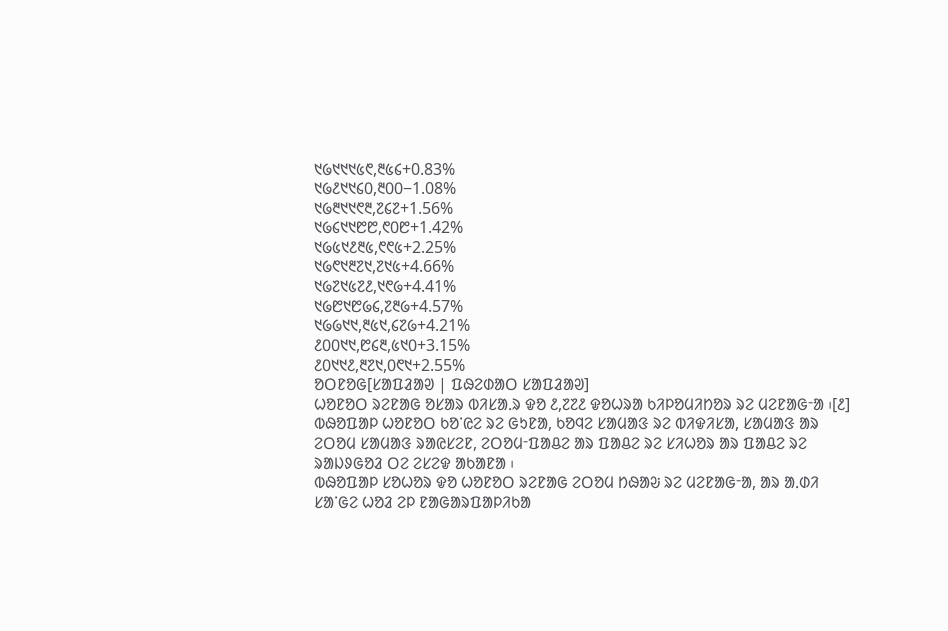᱑᱙᱑᱑᱑᱕᱖,᱓᱕᱔+0.83%
᱑᱙᱒᱑᱑᱔᱐,᱓᱐᱐−1.08%
᱑᱙᱓᱑᱑᱖᱓,᱗᱔᱗+1.56%
᱑᱙᱔᱑᱑᱘᱘,᱖᱐᱘+1.42%
᱑᱙᱕᱑᱒᱓᱕,᱖᱖᱕+2.25%
᱑᱙᱖᱑᱓᱗᱑,᱗᱑᱕+4.66%
᱑᱙᱗᱑᱕᱗᱒,᱑᱖᱙+4.41%
᱑᱙᱘᱑᱘᱙᱔,᱗᱓᱙+4.57%
᱑᱙᱙᱑᱑,᱓᱕᱑,᱔᱗᱙+4.21%
᱒᱐᱐᱑᱑,᱘᱔᱓,᱕᱑᱐+3.15%
᱒᱐᱑᱑᱒,᱓᱗᱑,᱐᱖᱑+2.55%
ᱚᱛᱱᱚᱜ[ᱥᱟᱯᱲᱟᱣ | ᱯᱷᱮᱰᱟᱛ ᱥᱟᱯᱲᱟᱣ]
ᱦᱚᱱᱚᱛ ᱨᱮᱱᱟᱜ ᱚᱥᱟᱨ ᱵᱤᱥᱟᱹᱨ ᱫᱚ ᱒,᱗᱗᱒ ᱫᱚᱦᱨᱟ ᱠᱤᱞᱚᱢᱤᱴᱚᱨ ᱨᱮ ᱢᱮᱱᱟᱜᱼᱟ ᱾[᱒]
ᱵᱷᱚᱯᱟᱞ ᱦᱚᱱᱚᱛ ᱠᱚᱸᱭᱮ ᱨᱮ ᱜᱩᱱᱟ, ᱠᱚᱧᱮ ᱥᱟᱢᱟᱝ ᱨᱮ ᱵᱤᱫᱤᱥᱟ, ᱥᱟᱢᱟᱝ ᱟᱨ ᱮᱛᱚᱢ ᱥᱟᱢᱟᱝ ᱨᱟᱭᱥᱮᱱ, ᱮᱛᱚᱢᱼᱯᱟᱪᱮ ᱟᱨ ᱯᱟᱪᱮ ᱨᱮ ᱥᱤᱦᱚᱨ ᱟᱨ ᱯᱟᱪᱮ ᱨᱮ ᱨᱟᱡᱽᱜᱚᱲ ᱛᱮ ᱮᱥᱮᱫ ᱟᱠᱟᱱᱟ ᱾
ᱵᱷᱚᱯᱟᱞ ᱥᱚᱦᱚᱨ ᱫᱚ ᱦᱚᱱᱚᱛ ᱨᱮᱱᱟᱜ ᱮᱛᱚᱢ ᱴᱷᱟᱶ ᱨᱮ ᱢᱮᱱᱟᱜᱼᱟ, ᱟᱨ ᱟᱹᱰᱤ ᱥᱟᱸᱜᱮ ᱦᱚᱲ ᱮᱞ ᱱᱟᱜᱟᱨᱯᱟᱞᱤᱠᱟ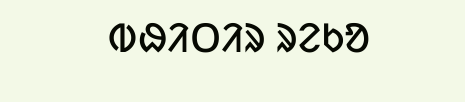ᱵᱷᱤᱛᱤᱨ ᱨᱮᱠᱚ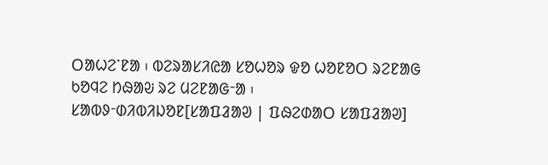ᱛᱟᱦᱮᱸᱱᱟ ᱾ ᱵᱮᱨᱟᱥᱤᱭᱟ ᱥᱚᱦᱚᱨ ᱫᱚ ᱦᱚᱱᱚᱛ ᱨᱮᱱᱟᱜ ᱠᱚᱧᱮ ᱴᱷᱟᱶ ᱨᱮ ᱢᱮᱱᱟᱜᱼᱟ ᱾
ᱥᱟᱵᱽᱼᱰᱤᱵᱤᱡᱚᱱ[ᱥᱟᱯᱲᱟᱣ | ᱯᱷᱮᱰᱟᱛ ᱥᱟᱯᱲᱟᱣ]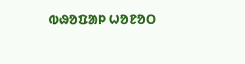ᱵᱷᱚᱯᱟᱞ ᱦᱚᱱᱚᱛ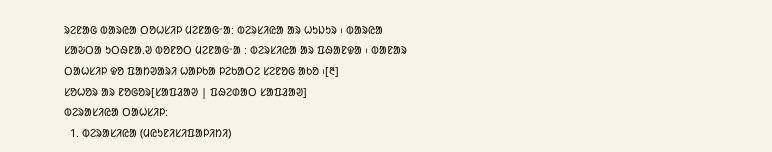ᱨᱮᱱᱟᱜ ᱵᱟᱨᱭᱟ ᱛᱚᱦᱥᱤᱞ ᱢᱮᱱᱟᱜᱼᱟ: ᱵᱮᱨᱥᱤᱭᱟ ᱟᱨ ᱦᱩᱡᱩᱨ ᱾ ᱵᱟᱨᱭᱟ ᱥᱟᱶᱛᱟ ᱩᱛᱷᱱᱟᱹᱣ ᱵᱚᱱᱚᱛ ᱢᱮᱱᱟᱜᱼᱟ : ᱵᱮᱨᱥᱤᱭᱟ ᱟᱨ ᱯᱷᱟᱱᱫᱟ ᱾ ᱵᱟᱱᱟᱨ ᱛᱟᱦᱥᱤᱞ ᱫᱚ ᱯᱟᱴᱣᱟᱨᱤ ᱦᱟᱞᱠᱟ ᱞᱮᱠᱟᱛᱮ ᱥᱮᱱᱚᱜ ᱟᱠᱚ ᱾[᱓]
ᱥᱚᱦᱚᱨ ᱟᱨ ᱱᱚᱜᱚᱨ[ᱥᱟᱯᱲᱟᱣ | ᱯᱷᱮᱰᱟᱛ ᱥᱟᱯᱲᱟᱣ]
ᱵᱮᱨᱟᱥᱤᱭᱟ ᱛᱟᱦᱥᱤᱞ:
  1. ᱵᱮᱨᱟᱥᱤᱭᱟ (ᱢᱭᱩᱱᱤᱥᱤᱯᱟᱞᱤᱴᱤ)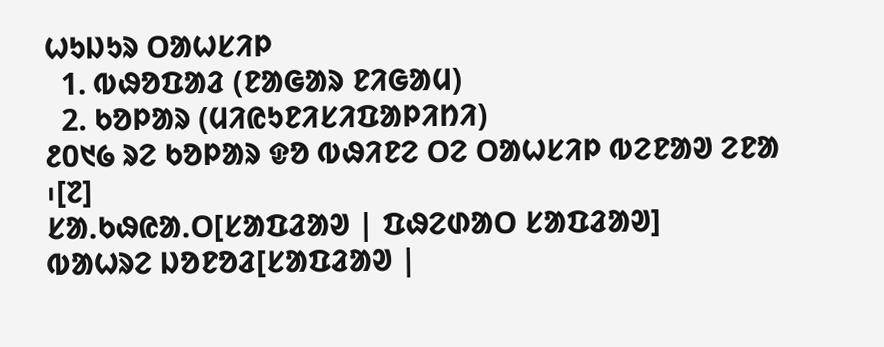ᱦᱩᱡᱩᱨ ᱛᱟᱦᱥᱤᱞ
  1. ᱵᱷᱚᱯᱟᱲ (ᱱᱟᱜᱟᱨ ᱱᱤᱜᱟᱢ)
  2. ᱠᱚᱞᱟᱨ (ᱢᱤᱭᱩᱱᱤᱥᱤᱯᱟᱞᱤᱴᱤ)
᱒᱐᱑᱙ ᱨᱮ ᱠᱚᱞᱟᱨ ᱫᱚ ᱵᱷᱤᱱᱮ ᱛᱮ ᱛᱟᱦᱥᱤᱞ ᱵᱮᱱᱟᱣ ᱮᱱᱟ ᱾[᱗]
ᱥᱟᱹᱠᱷᱭᱟᱹᱛ[ᱥᱟᱯᱲᱟᱣ | ᱯᱷᱮᱰᱟᱛ ᱥᱟᱯᱲᱟᱣ]
ᱵᱟᱦᱨᱮ ᱡᱚᱱᱚᱲ[ᱥᱟᱯᱲᱟᱣ |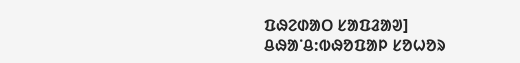ᱯᱷᱮᱰᱟᱛ ᱥᱟᱯᱲᱟᱣ]
ᱪᱷᱟᱸᱪ:ᱵᱷᱚᱯᱟᱞ ᱥᱚᱦᱚᱨ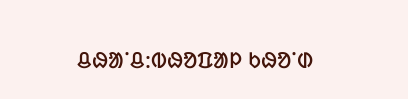ᱪᱷᱟᱸᱪ:ᱵᱷᱚᱯᱟᱞ ᱠᱷᱚᱸᱰ